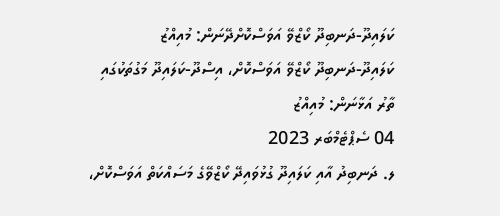ކަލައިދޫ-ދަނބިދޫ ކޯޒްވޭ އަވަސްކޮށްދޭނަން: މުއިއްޒު
ކަލައިދޫ-ދަނބިދޫ ކޯޒްވޭ އަވަސްކޮށް، އިސްދޫ-ކަލައިދޫ މަގުތަކުގައި ތާރު އަޅާނަން: މުއިއްޒު
04 ސެޕްޓެމްބަރ 2023
ލ. ދަނބިދު އާއި ކަލައިދޫ ގުޅުވައިދޭ ކޯޒްވޭގެ މަސައްކަތް އަވަސްކޮށް،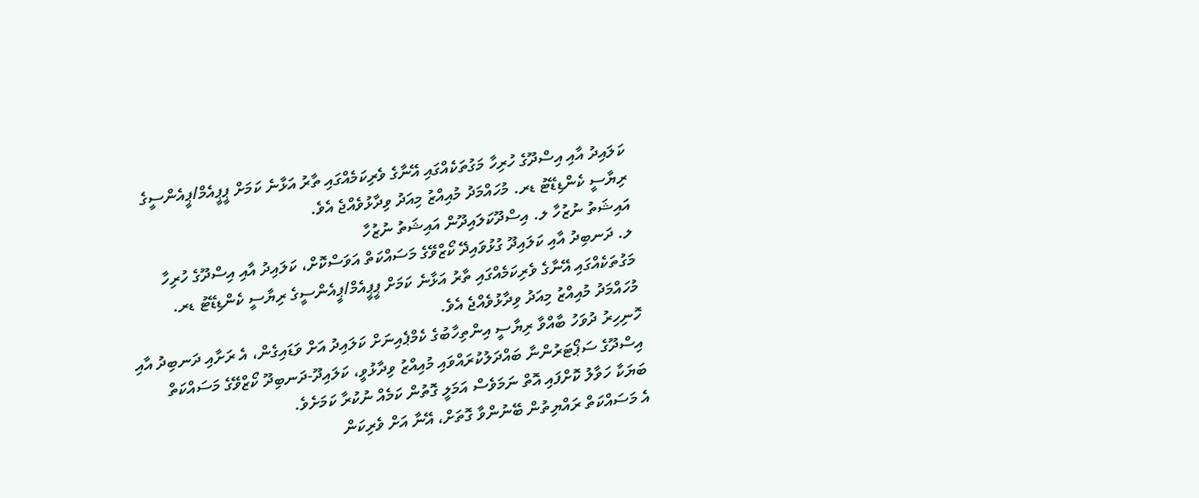ކަލައިދު އާއި އިސްދޫގެ ހުރިހާ މަގުތަކެއްގައި އޭނާގެ ވެރިކަމެއްގައި ތާރު އަޅާނެ ކަމަށް ޕީޕީއެމް/ޕީއެންސީގެ ރިޔާސީ ކެންޑިޑޭޓު ޑރ. މުހައްމަދު މުއިއްޒު މިއަދު ވިދާޅުވެއްޖެ އެވެ.
އައިޝަތު ނުޒުހާ ލ. އިސްދޫކަލައިދޫން އައިޝަތު ނުޒުހާ
ލ. ދަނބިދު އާއި ކަލައިދޫ ގުޅުވައިދޭ ކޯޒްވޭގެ މަސައްކަތް އަވަސްކޮށް، ކަލައިދު އާއި އިސްދޫގެ ހުރިހާ މަގުތަކެއްގައި އޭނާގެ ވެރިކަމެއްގައި ތާރު އަޅާނެ ކަމަށް ޕީޕީއެމް/ޕީއެންސީގެ ރިޔާސީ ކެންޑިޑޭޓު ޑރ. މުހައްމަދު މުއިއްޒު މިއަދު ވިދާޅުވެއްޖެ އެވެ.
ހޮނިހިރު ދުވަހު ބާއްވާ ރިޔާސީ އިންތިހާބުގެ ކެމްޕެއިނަށް ކަލައިދު އަށް ވަޑައިގެން، އެ ރަށާއި ދަނބިދު އާއި އިސްދޫގެ ސަޕޯޓަރުންނާ ބައްދަލުކުރައްވައި މުއިއްޒު ވިދާޅުވީ، ކަލައިދޫ-ދަނބިދޫ ކޯޒްވޭގެ މަސައްކަތް ބަޔަކާ ހަވާލު ކޮށްފައި އޮތް ނަމަވެސް އަމަލީ ގޮތުން ކަމެއް ނުކުރާ ކަމަށެވެ.
އެ މަސައްކަތް ރައްޔިތުން ބޭނުންވާ ގޮތަށް، އޭނާ އަށް ވެރިކަން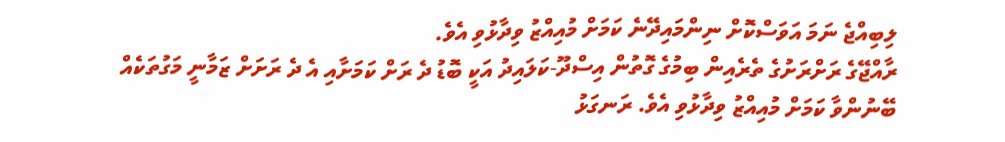ލިބިއްޖެ ނަމަ އަވަސްކޮށް ނިންމައިދޭނެ ކަމަށް މުއިއްޒު ވިދާޅުވި އެވެ.
ރާއްޖޭގެ ރަށްރަށުގެ ތެރެއިން ބިމުގެ ގޮތުން އިސްދޫ-ކަލައިދު އަކީ ބޮޑު ދެ ރަށް ކަމަށާއި އެ ދެ ރަށަށް ޒަމާނީ މަގުތަކެއް ބޭނުންވާ ކަމަށް މުއިއްޒު ވިދާޅުވި އެވެ. ރަނގަޅު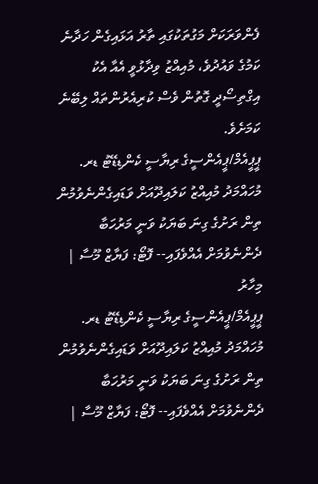ފެންވަރަކަށް މަގުތަކުގައި ތާރު އަޅައިގެން ހަދާނެ ކަމުގެ ވައުދުވެ، މުއިއްޒު ވިދާޅުވީ އެއާ އެކު އިގްތިސޯދީ ގޮތުން ވެސް ކުރިއެރުންތައް ލިބޭނެ ކަމަށެވެ.
ޕީޕީއެމް/ޕީއެންސީގެ ރިޔާސީ ކެންޑިޑޭޓު ޑރ. މުހައްމަދު މުއިއްޒު ކަލައިދޫއަށް ވަޑައިގެންނެވުމުން ތިން ރަށުގެ ގިނަ ބަޔަކު ވަނީ މަރުހަބާ ދެންނެވުމަށް އެއްވެފައި-- ފޮޓޯ: ފަޔާޒް މޫސާ | މިހާރު
ޕީޕީއެމް/ޕީއެންސީގެ ރިޔާސީ ކެންޑިޑޭޓު ޑރ. މުހައްމަދު މުއިއްޒު ކަލައިދޫއަށް ވަޑައިގެންނެވުމުން ތިން ރަށުގެ ގިނަ ބަޔަކު ވަނީ މަރުހަބާ ދެންނެވުމަށް އެއްވެފައި-- ފޮޓޯ: ފަޔާޒް މޫސާ |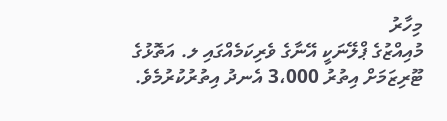މިހާރު
މުއިއްޒުގެ ޕްލޭނަކީ އޭނާގެ ވެރިކަމެއްގައި ލ. އަތޮޅުގެ ޓޫރިޒަމަށް އިތުރު 3،000 އެނދު އިތުރުކުރުމެވެ.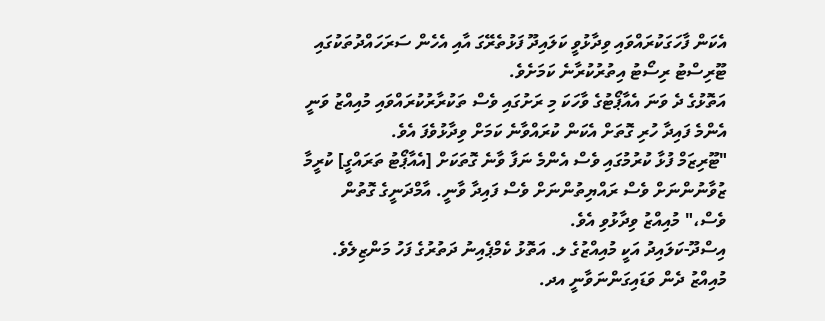އެކަން ފާހަގަކުރައްވައި ވިދާޅުވީ ކަލައިދޫ ފަޅުތެރޭގަ އާއި އެހެން ސަރަހައްދުތަކުގައި ޓޫރިސްޓު ރިސޯޓު އިތުރުކުރާނެ ކަމަށެވެ.
އަތޮޅުގެ ދެ ވަނަ އެއާޕޯޓުގެ ވާހަކަ މި ރަށުގައި ވެސް ތަކުރާރުކުރައްވައި މުއިއްޒު ވަނީ އެންމެ ފައިދާ ހުރި ގޮތަށް އެކަން ކުރައްވާނެ ކަމަށް ވިދާޅުވެފަ އެވެ.
"ޓޫރިޒަމް ފުޅާ ކުރުމުގައި ވެސް އެންމެ ނަފާ ވާނެ ގޮތަކަށް [އެއާޕޯޓު ތަރައްގީ] ކުރީމާ ޒުވާނުންނަށް ވެސް ރައްޔިތުންނަށް ވެސް ފައިދާ ވާނީ. އާމްދަނީގެ ގޮތުން ވެސް،" މުއިއްޒު ވިދާޅުވި އެވެ.
އިސްދޫ-ކަލައިދު އަކީ މުއިއްޒުގެ ލ. އަތޮޅު ކެމްޕެއިނު ދަތުރުގެ ފަހު މަންޒިލެވެ. މުއިއްޒު ދެން ވަޑައިގަންނަވާނީ އދ.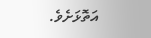އަތޮޅަށެވެ.